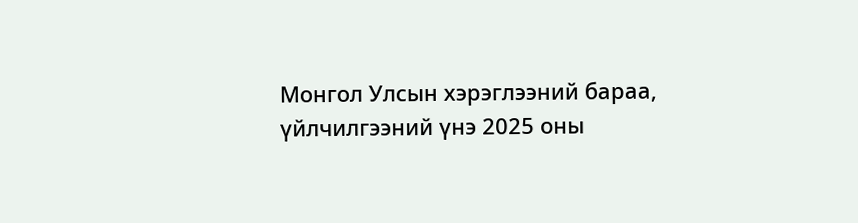Монгол Улсын хэрэглээний бараа, үйлчилгээний үнэ 2025 оны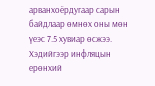арванхоёрдугаар сарын байдлаар өмнөх оны мөн үеэс 7.5 хувиар өсжээ. Хэдийгээр инфляцын ерөнхий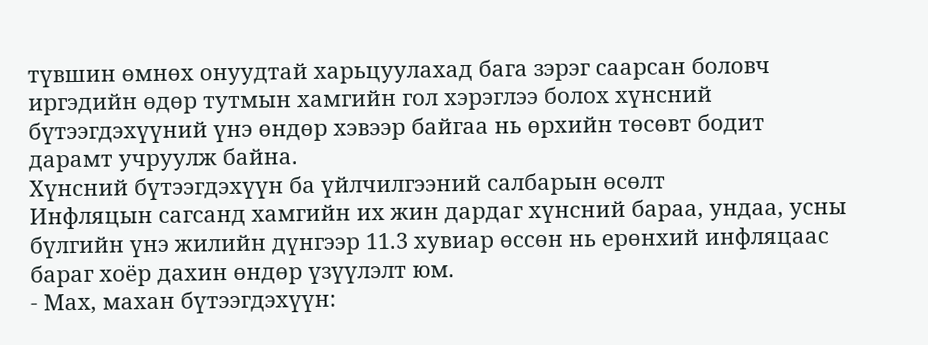түвшин өмнөх онуудтай харьцуулахад бага зэрэг саарсан боловч иргэдийн өдөр тутмын хамгийн гол хэрэглээ болох хүнсний бүтээгдэхүүний үнэ өндөр хэвээр байгаа нь өрхийн төсөвт бодит дарамт учруулж байна.
Хүнсний бүтээгдэхүүн ба үйлчилгээний салбарын өсөлт
Инфляцын сагсанд хамгийн их жин дардаг хүнсний бараа, ундаа, усны бүлгийн үнэ жилийн дүнгээр 11.3 хувиар өссөн нь ерөнхий инфляцаас бараг хоёр дахин өндөр үзүүлэлт юм.
- Мах, махан бүтээгдэхүүн: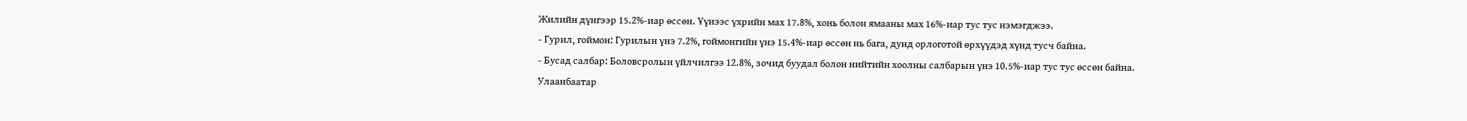Жилийн дүнгээр 15.2%-иар өссөн. Үүнээс үхрийн мах 17.8%, хонь болон ямааны мах 16%-иар тус тус нэмэгджээ.
- Гурил, гоймон: Гурилын үнэ 7.2%, гоймонгийн үнэ 15.4%-иар өссөн нь бага, дунд орлоготой өрхүүдэд хүнд тусч байна.
- Бусад салбар: Боловсролын үйлчилгээ 12.8%, зочид буудал болон нийтийн хоолны салбарын үнэ 10.5%-иар тус тус өссөн байна.
Улаанбаатар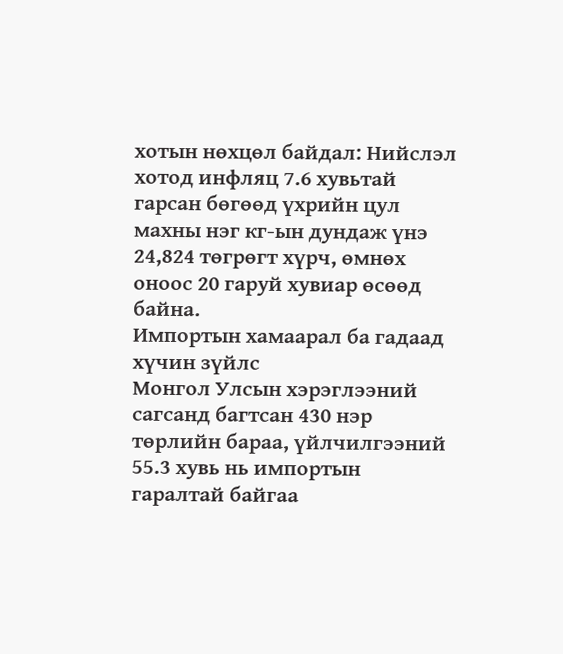хотын нөхцөл байдал: Нийслэл хотод инфляц 7.6 хувьтай гарсан бөгөөд үхрийн цул махны нэг кг-ын дундаж үнэ 24,824 төгрөгт хүрч, өмнөх оноос 20 гаруй хувиар өсөөд байна.
Импортын хамаарал ба гадаад хүчин зүйлс
Монгол Улсын хэрэглээний сагсанд багтсан 430 нэр төрлийн бараа, үйлчилгээний 55.3 хувь нь импортын гаралтай байгаа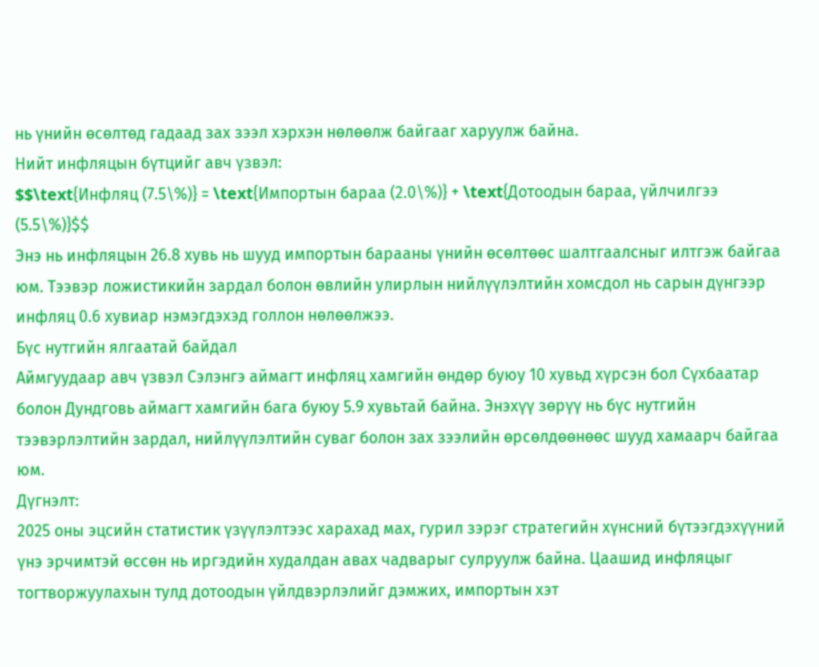нь үнийн өсөлтөд гадаад зах зээл хэрхэн нөлөөлж байгааг харуулж байна.
Нийт инфляцын бүтцийг авч үзвэл:
$$\text{Инфляц (7.5\%)} = \text{Импортын бараа (2.0\%)} + \text{Дотоодын бараа, үйлчилгээ (5.5\%)}$$
Энэ нь инфляцын 26.8 хувь нь шууд импортын барааны үнийн өсөлтөөс шалтгаалсныг илтгэж байгаа юм. Тээвэр ложистикийн зардал болон өвлийн улирлын нийлүүлэлтийн хомсдол нь сарын дүнгээр инфляц 0.6 хувиар нэмэгдэхэд голлон нөлөөлжээ.
Бүс нутгийн ялгаатай байдал
Аймгуудаар авч үзвэл Сэлэнгэ аймагт инфляц хамгийн өндөр буюу 10 хувьд хүрсэн бол Сүхбаатар болон Дундговь аймагт хамгийн бага буюу 5.9 хувьтай байна. Энэхүү зөрүү нь бүс нутгийн тээвэрлэлтийн зардал, нийлүүлэлтийн суваг болон зах зээлийн өрсөлдөөнөөс шууд хамаарч байгаа юм.
Дүгнэлт:
2025 оны эцсийн статистик үзүүлэлтээс харахад мах, гурил зэрэг стратегийн хүнсний бүтээгдэхүүний үнэ эрчимтэй өссөн нь иргэдийн худалдан авах чадварыг сулруулж байна. Цаашид инфляцыг тогтворжуулахын тулд дотоодын үйлдвэрлэлийг дэмжих, импортын хэт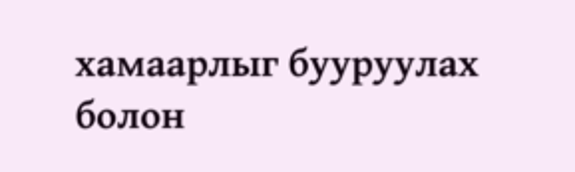хамаарлыг бууруулах болон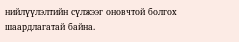нийлүүлэлтийн сүлжээг оновчтой болгох шаардлагатай байна.